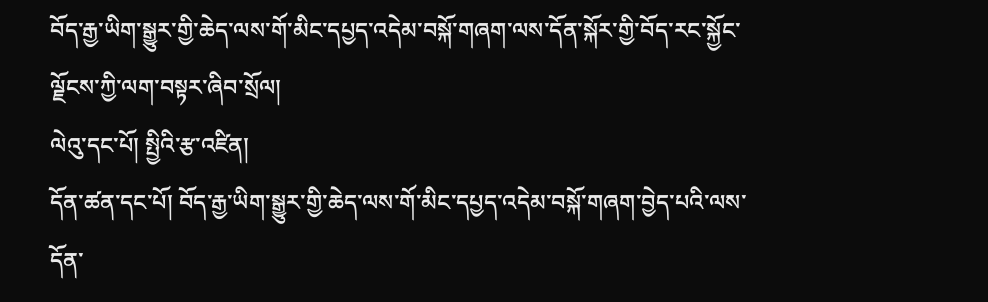བོད་རྒྱ་ཡིག་སྒྱུར་གྱི་ཆེད་ལས་གོ་མིང་དཔྱད་འདེམ་བསྐོ་གཞག་ལས་དོན་སྐོར་གྱི་བོད་རང་སྐྱོང་ལྗོངས་ཀྱི་ལག་བསྟར་ཞིབ་སྲོལ།
ལེའུ་དང་པོ། སྤྱིའི་རྩ་འཛིན།
དོན་ཚན་དང་པོ། བོད་རྒྱ་ཡིག་སྒྱུར་གྱི་ཆེད་ལས་གོ་མིང་དཔྱད་འདེམ་བསྐོ་གཞག་བྱེད་པའི་ལས་དོན་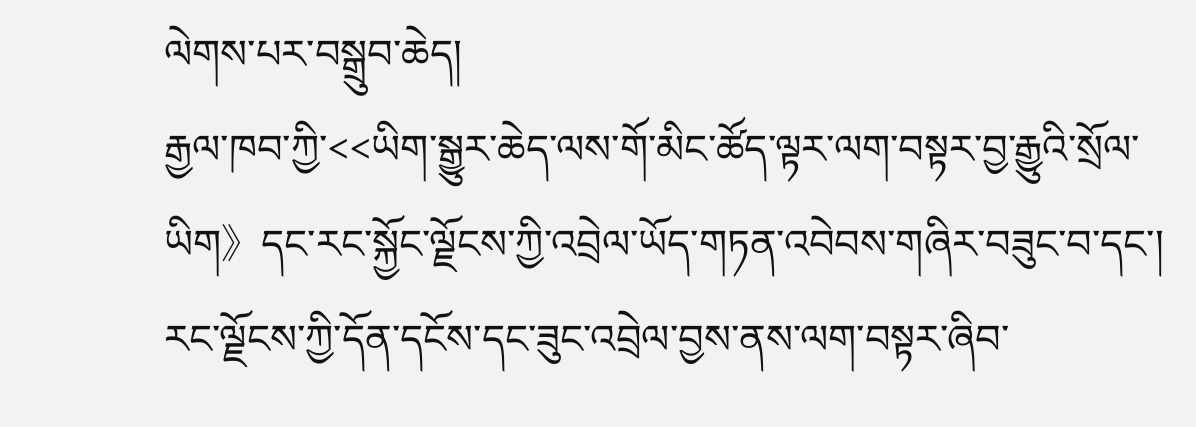ལེགས་པར་བསྒྲུབ་ཆེད།
རྒྱལ་ཁབ་ཀྱི་<<ཡིག་སྒྱུར་ཆེད་ལས་གོ་མིང་ཚོད་ལྟར་ལག་བསྟར་བྱ་རྒྱུའི་སྲོལ་ཡིག》དང་རང་སྐྱོང་ལྗོངས་ཀྱི་འབྲེལ་ཡོད་གཏན་འབེབས་གཞིར་བཟུང་བ་དང་།
རང་ལྗོངས་ཀྱི་དོན་དངོས་དང་ཟུང་འབྲེལ་བྱས་ནས་ལག་བསྟར་ཞིབ་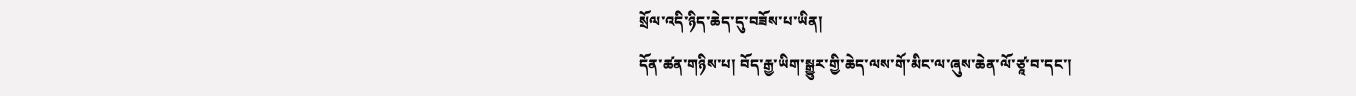སྲོལ་འདི་ཉིད་ཆེད་དུ་བཟོས་པ་ཡིན།
དོན་ཚན་གཉིས་པ། བོད་རྒྱ་ཡིག་སྒྱུར་གྱི་ཆེད་ལས་གོ་མིང་ལ་ཞུས་ཆེན་ལོ་ཙཱ་བ་དང་།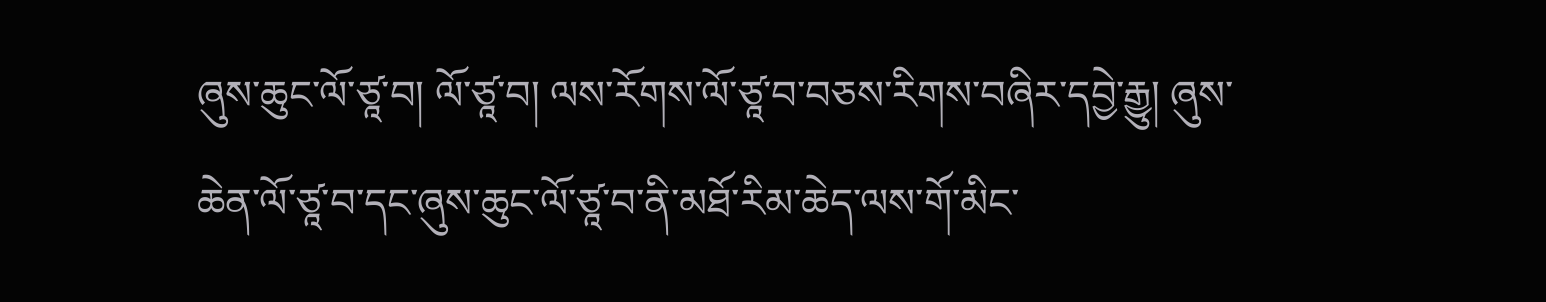ཞུས་ཆུང་ལོ་ཙཱ་བ། ལོ་ཙཱ་བ། ལས་རོགས་ལོ་ཙཱ་བ་བཅས་རིགས་བཞིར་དབྱེ་རྒྱུ། ཞུས་ཆེན་ལོ་ཙཱ་བ་དང་ཞུས་ཆུང་ལོ་ཙཱ་བ་ནི་མཐོ་རིམ་ཆེད་ལས་གོ་མིང་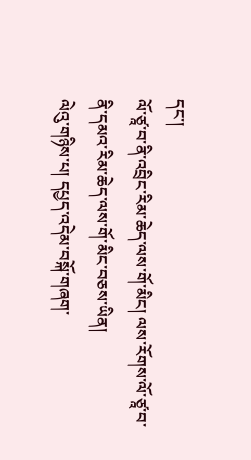དང་།
ལོ་ཙཱ་བ་ནི་འབྲིང་རིམ་ཆེད་ལས་གོ་མིང། ལས་རོགས་ལོ་ཙཱ་བ་ནི་དམའ་རིམ་ཆེད་ལས་གོ་མིང་བཅས་ཡིན།
ལེའུ་གཉིས་པ། དཔྱད་འདེམ་བསྐོ་གཞག་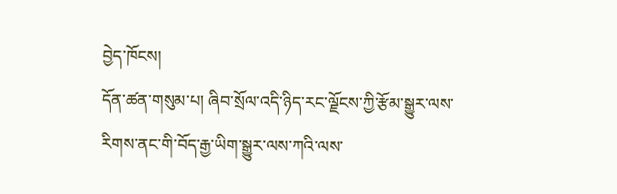བྱེད་ཁོངས།
དོན་ཚན་གསུམ་པ། ཞིབ་སྲོལ་འདི་ཉིད་རང་ལྗོངས་ཀྱི་རྩོམ་སྒྱུར་ལས་རིགས་ནང་གི་བོད་རྒྱ་ཡིག་སྒྱུར་ལས་ཀའི་ལས་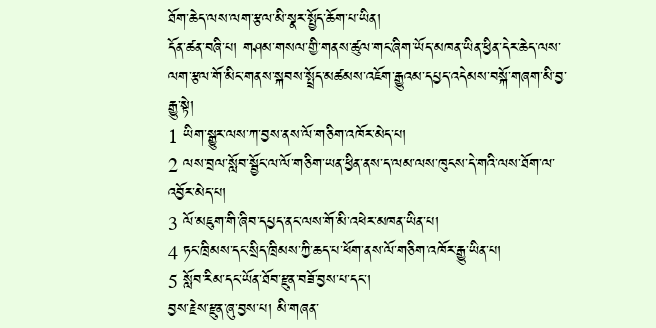ཐོག་ཆེད་ལས་ལག་རྩལ་མི་སྣར་སྤྱོད་ཆོག་པ་ཡིན།
དོན་ཚན་བཞི་པ། གཤམ་གསལ་གྱི་གནས་ཚུལ་གང་ཞིག་ཡོད་མཁན་ཡིན་ཕྱིན་དེར་ཆེད་ལས་ལག་རྩལ་གོ་མིང་གནས་སྐབས་སྤྲོད་མཚམས་འཇོག་རྒྱུའམ་དཔྱད་འདེམས་བསྐོ་གཞག་མི་བྱ་རྒྱུ་སྟེ།
1 ཡིག་སྒྱུར་ལས་ཀ་བྱས་ནས་ལོ་གཅིག་འཁོར་མེད་པ།
2 ལས་བྲལ་སློབ་སྦྱོང་ལ་ལོ་གཅིག་ཡན་ཕྱིན་ནས་ད་ལམ་ལས་ཁུངས་དེ་གའི་ལས་ཐོག་ལ་འབྱོར་མེད་པ།
3 ལོ་མཇུག་གི་ཞིབ་དཔྱད་ནང་ལས་གོ་མི་འཕེར་མཁན་ཡིན་པ།
4 ཏང་ཁྲིམས་དང་སྲིད་ཁྲིམས་ཀྱི་ཆད་པ་ཕོག་ནས་ལོ་གཅིག་འཁོར་རྒྱུ་ཡིན་པ།
5 སློབ་རིམ་དང་ཡོན་ཐོབ་རྫུན་བཟོ་བྱས་པ་དང་།
བྱས་རྗེས་རྫུན་ཞུ་བྱས་པ། མི་གཞན་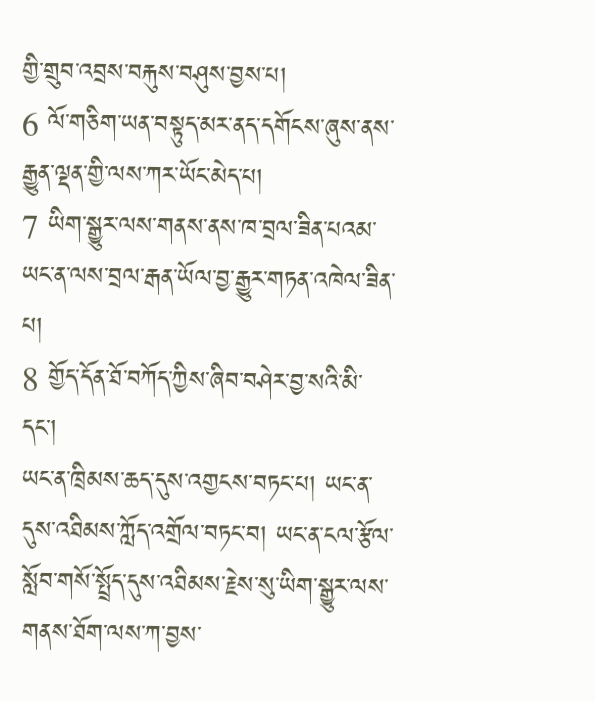གྱི་གྲུབ་འབྲས་བརྐུས་བཤུས་བྱས་པ།
6 ལོ་གཅིག་ཡན་བསྟུད་མར་ནད་དགོངས་ཞུས་ནས་རྒྱུན་ལྡན་གྱི་ལས་ཀར་ཡོང་མེད་པ།
7 ཡིག་སྒྱུར་ལས་གནས་ནས་ཁ་བྲལ་ཟིན་པའམ་ཡང་ན་ལས་བྲལ་རྒན་ཡོལ་བྱ་རྒྱུར་གཏན་འཁེལ་ཟིན་པ།
8 གྱོད་དོན་ཐོ་བཀོད་ཀྱིས་ཞིབ་བཤེར་བྱ་སའི་མི་དང་།
ཡང་ན་ཁྲིམས་ཆད་དུས་འགྱངས་བཏང་པ། ཡང་ན་དུས་འཐིམས་ཀློད་འགྲོལ་བཏང་བ། ཡང་ན་ངལ་རྩོལ་སློབ་གསོ་སྤྲོད་དུས་འཐིམས་རྗེས་སུ་ཡིག་སྒྱུར་ལས་གནས་ཐོག་ལས་ཀ་བྱས་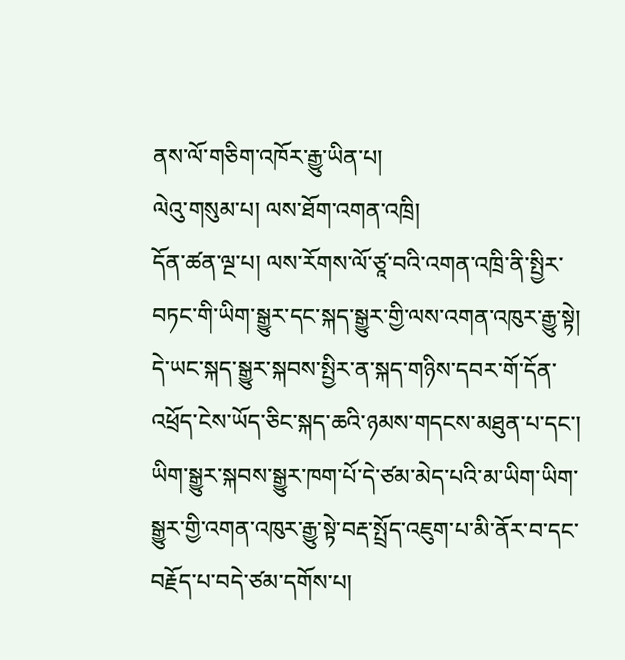ནས་ལོ་གཅིག་འཁོར་རྒྱུ་ཡིན་པ།
ལེའུ་གསུམ་པ། ལས་ཐོག་འགན་འཁྲི།
དོན་ཚན་ལྔ་པ། ལས་རོགས་ལོ་ཙཱ་བའི་འགན་འཁྲི་ནི་སྤྱིར་བཏང་གི་ཡིག་སྒྱུར་དང་སྐད་སྒྱུར་གྱི་ལས་འགན་འཁུར་རྒྱུ་སྟེ།
དེ་ཡང་སྐད་སྒྱུར་སྐབས་སྤྱིར་ན་སྐད་གཉིས་དབར་གོ་དོན་འཕྲོད་ངེས་ཡོད་ཅིང་སྐད་ཆའི་ཉམས་གདངས་མཐུན་པ་དང་།
ཡིག་སྒྱུར་སྐབས་སྒྱུར་ཁག་པོ་དེ་ཙམ་མེད་པའི་མ་ཡིག་ཡིག་སྒྱུར་གྱི་འགན་འཁུར་རྒྱུ་སྟེ་བརྡ་སྤྲོད་འཇུག་པ་མི་ནོར་བ་དང་བརྗོད་པ་བདེ་ཙམ་དགོས་པ།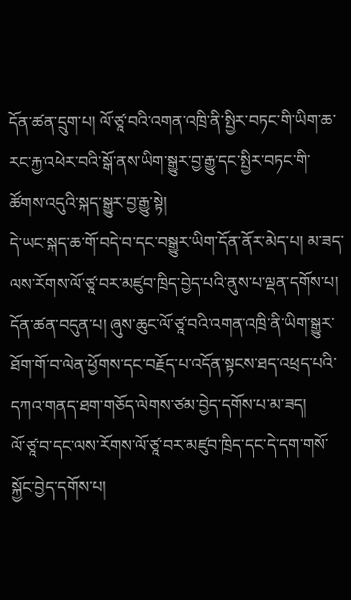དོན་ཚན་དྲུག་པ། ལོ་ཙཱ་བའི་འགན་འཁྲི་ནི་སྤྱིར་བཏང་གི་ཡིག་ཆ་རང་རྐྱ་འཕེར་བའི་སྒོ་ནས་ཡིག་སྒྱུར་བྱ་རྒྱུ་དང་སྤྱིར་བཏང་གི་ཚོགས་འདུའི་སྐད་སྒྱུར་བྱ་རྒྱུ་སྟེ།
དེ་ཡང་སྐད་ཆ་གོ་བདེ་བ་དང་བསྒྱུར་ཡིག་དོན་ནོར་མེད་པ། མ་ཟད་ལས་རོགས་ལོ་ཙཱ་བར་མཛུབ་ཁྲིད་བྱེད་པའི་ནུས་པ་ལྡན་དགོས་པ།
དོན་ཚན་བདུན་པ། ཞུས་ཆུང་ལོ་ཙཱ་བའི་འགན་འཁྲི་ནི་ཡིག་སྒྱུར་ཐོག་གོ་བ་ལེན་ཕྱོགས་དང་བརྗོད་པ་འདོན་སྟངས་ཐད་འཕྲད་པའི་དཀའ་གནད་ཐག་གཅོད་ལེགས་ཙམ་བྱེད་དགོས་པ་མ་ཟད།
ལོ་ཙཱ་བ་དང་ལས་རོགས་ལོ་ཙཱ་བར་མཛུབ་ཁྲིད་དང་དེ་དག་གསོ་སྐྱོང་བྱེད་དགོས་པ།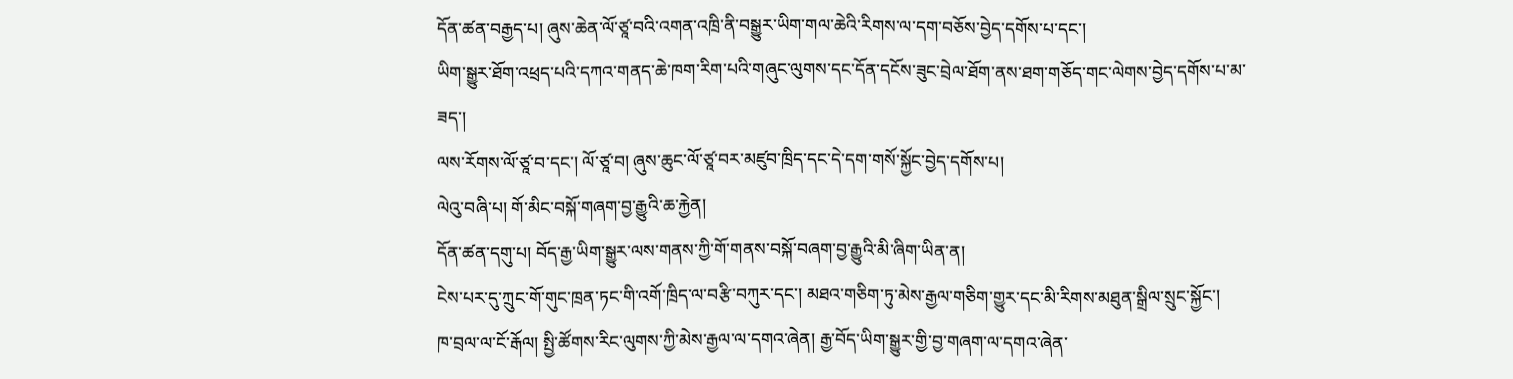དོན་ཚན་བརྒྱད་པ། ཞུས་ཆེན་ལོ་ཙཱ་བའི་འགན་འཁྲི་ནི་བསྒྱུར་ཡིག་གལ་ཆེའི་རིགས་ལ་དག་བཅོས་བྱེད་དགོས་པ་དང་།
ཡིག་སྒྱུར་ཐོག་འཕྲད་པའི་དཀའ་གནད་ཆེ་ཁག་རིག་པའི་གཞུང་ལུགས་དང་དོན་དངོས་ཟུང་བྲེལ་ཐོག་ནས་ཐག་གཅོད་གང་ལེགས་བྱེད་དགོས་པ་མ་ཟད་།
ལས་རོགས་ལོ་ཙཱ་བ་དང་། ལོ་ཙཱ་བ། ཞུས་ཆུང་ལོ་ཙཱ་བར་མཛུབ་ཁྲིད་དང་དེ་དག་གསོ་སྐྱོང་བྱེད་དགོས་པ།
ལེའུ་བཞི་པ། གོ་མིང་བསྐོ་གཞག་བྱ་རྒྱུའི་ཆ་རྐྱེན།
དོན་ཚན་དགུ་པ། བོད་རྒྱ་ཡིག་སྒྱུར་ལས་གནས་ཀྱི་གོ་གནས་བསྐོ་བཞག་བྱ་རྒྱུའི་མི་ཞིག་ཡིན་ན།
ངེས་པར་དུ་ཀྲུང་གོ་གུང་ཁྲན་ཏང་གི་འགོ་ཁྲིད་ལ་བརྩི་བཀུར་དང་། མཐའ་གཅིག་ཏུ་མེས་རྒྱལ་གཅིག་གྱུར་དང་མི་རིགས་མཐུན་སྒྲིལ་སྲུང་སྐྱོང་།
ཁ་བྲལ་ལ་ངོ་རྒོལ། སྤྱི་ཚོགས་རིང་ལུགས་ཀྱི་མེས་རྒྱལ་ལ་དགའ་ཞེན། རྒྱ་བོད་ཡིག་སྒྱུར་གྱི་བྱ་གཞག་ལ་དགའ་ཞེན་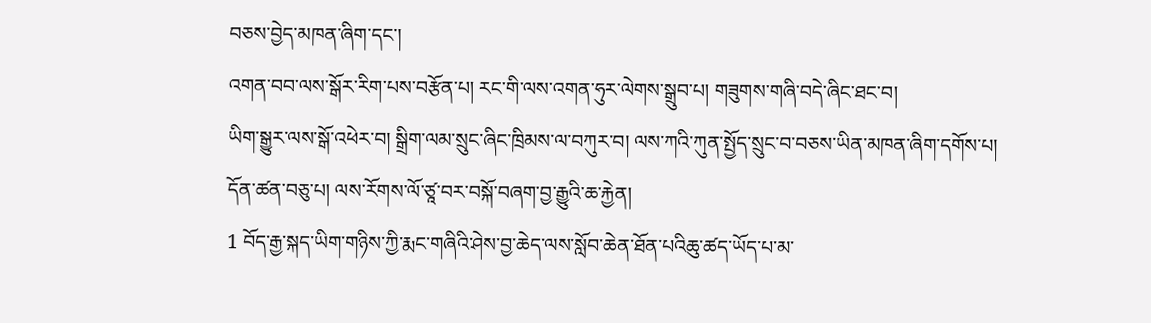བཅས་བྱེད་མཁན་ཞིག་དང་།
འགན་བབ་ལས་སྒོར་རིག་པས་བརྩོན་པ། རང་གི་ལས་འགན་ཧུར་ལེགས་སྒྲུབ་པ། གཟུགས་གཞི་བདེ་ཞིང་ཐང་བ།
ཡིག་སྒྱུར་ལས་སྒོ་འཕེར་བ། སྒྲིག་ལམ་སྲུང་ཞིང་ཁྲིམས་ལ་བཀུར་བ། ལས་ཀའི་ཀུན་སྤྱོད་སྲུང་བ་བཅས་ཡིན་མཁན་ཞིག་དགོས་པ།
དོན་ཚན་བཅུ་པ། ལས་རོགས་ལོ་ཙཱ་བར་བསྐོ་བཞག་བྱ་རྒྱུའི་ཆ་རྐྱེན།
1 བོད་རྒྱ་སྐད་ཡིག་གཉིས་ཀྱི་རྨང་གཞིའི་ཤེས་བྱ་ཆེད་ལས་སློབ་ཆེན་ཐོན་པའིཆུ་ཚད་ཡོད་པ་མ་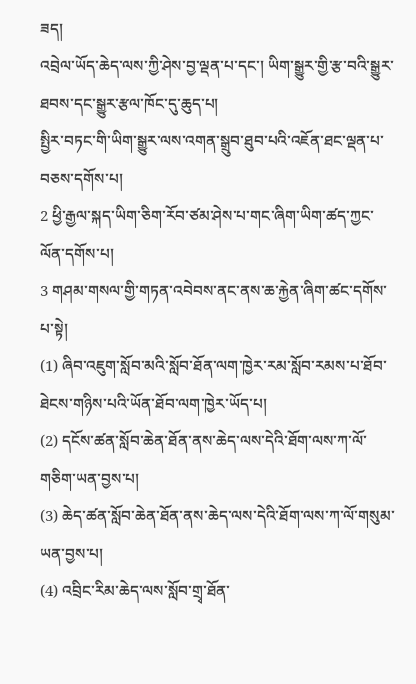ཟད།
འབྲེལ་ཡོད་ཆེད་ལས་ཀྱི་ཤེས་བྱ་ལྡན་པ་དང་། ཡིག་སྒྱུར་གྱི་རྩ་བའི་སྒྱུར་ཐབས་དང་སྒྱུར་རྩལ་ཁོང་དུ་ཆུད་པ།
སྤྱིར་བཏང་གི་ཡིག་སྒྱུར་ལས་འགན་སྒྲུབ་ཐུབ་པའི་འཇོན་ཐང་ལྡན་པ་བཅས་དགོས་པ།
2 ཕྱི་རྒྱལ་སྐད་ཡིག་ཅིག་རོབ་ཙམ་ཤེས་པ་གང་ཞིག་ཡིག་ཚད་ཀྱང་ལོན་དགོས་པ།
3 གཤམ་གསལ་གྱི་གཏན་འབེབས་ནང་ནས་ཆ་རྐྱེན་ཞིག་ཚང་དགོས་པ་སྟེ།
(1) ཞིབ་འཇུག་སློབ་མའི་སློབ་ཐོན་ལག་ཁྱེར་རམ་སློབ་རམས་པ་ཐོབ་ཐེངས་གཉིས་པའི་ཡོན་ཐོབ་ལག་ཁྱེར་ཡོད་པ།
(2) དངོས་ཚན་སློབ་ཆེན་ཐོན་ནས་ཆེད་ལས་དེའི་ཐོག་ལས་ཀ་ལོ་གཅིག་ཡན་བྱས་པ།
(3) ཆེད་ཚན་སློབ་ཆེན་ཐོན་ནས་ཆེད་ལས་དེའི་ཐོག་ལས་ཀ་ལོ་གསུམ་ཡན་བྱས་པ།
(4) འབྲིང་རིམ་ཆེད་ལས་སློབ་གྲྭ་ཐོན་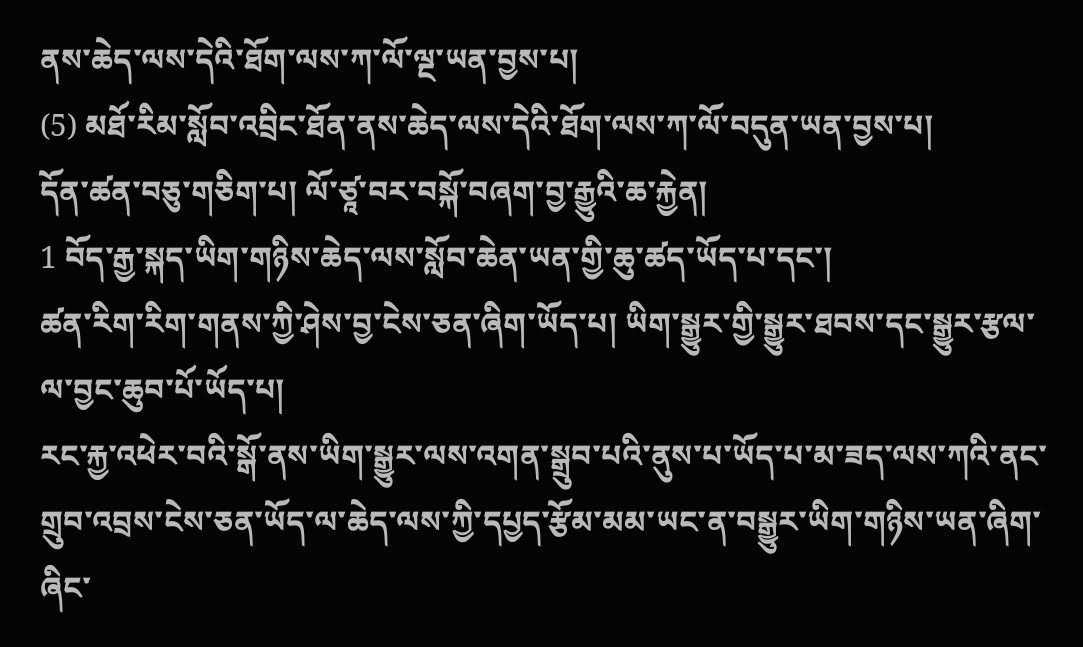ནས་ཆེད་ལས་དེའི་ཐོག་ལས་ཀ་ལོ་ལྔ་ཡན་བྱས་པ།
(5) མཐོ་རིམ་སློབ་འབྲིང་ཐོན་ནས་ཆེད་ལས་དེའི་ཐོག་ལས་ཀ་ལོ་བདུན་ཡན་བྱས་པ།
དོན་ཚན་བཅུ་གཅིག་པ། ལོ་ཙཱ་བར་བསྐོ་བཞག་བྱ་རྒྱུའི་ཆ་རྐྱེན།
1 བོད་རྒྱ་སྐད་ཡིག་གཉིས་ཆེད་ལས་སློབ་ཆེན་ཡན་གྱི་ཆུ་ཚད་ཡོད་པ་དང་།
ཚན་རིག་རིག་གནས་ཀྱི་ཤེས་བྱ་ངེས་ཅན་ཞིག་ཡོད་པ། ཡིག་སྒྱུར་གྱི་སྒྱུར་ཐབས་དང་སྒྱུར་རྩལ་ལ་བྱང་ཆུབ་པོ་ཡོད་པ།
རང་རྐྱ་འཕེར་བའི་སྒོ་ནས་ཡིག་སྒྱུར་ལས་འགན་སྒྲུབ་པའི་ནུས་པ་ཡོད་པ་མ་ཟད་ལས་ཀའི་ནང་གྲུབ་འབྲས་ངེས་ཅན་ཡོད་ལ་ཆེད་ལས་ཀྱི་དཔྱད་རྩོམ་མམ་ཡང་ན་བསྒྱུར་ཡིག་གཉིས་ཡན་ཞིག་ཞིང་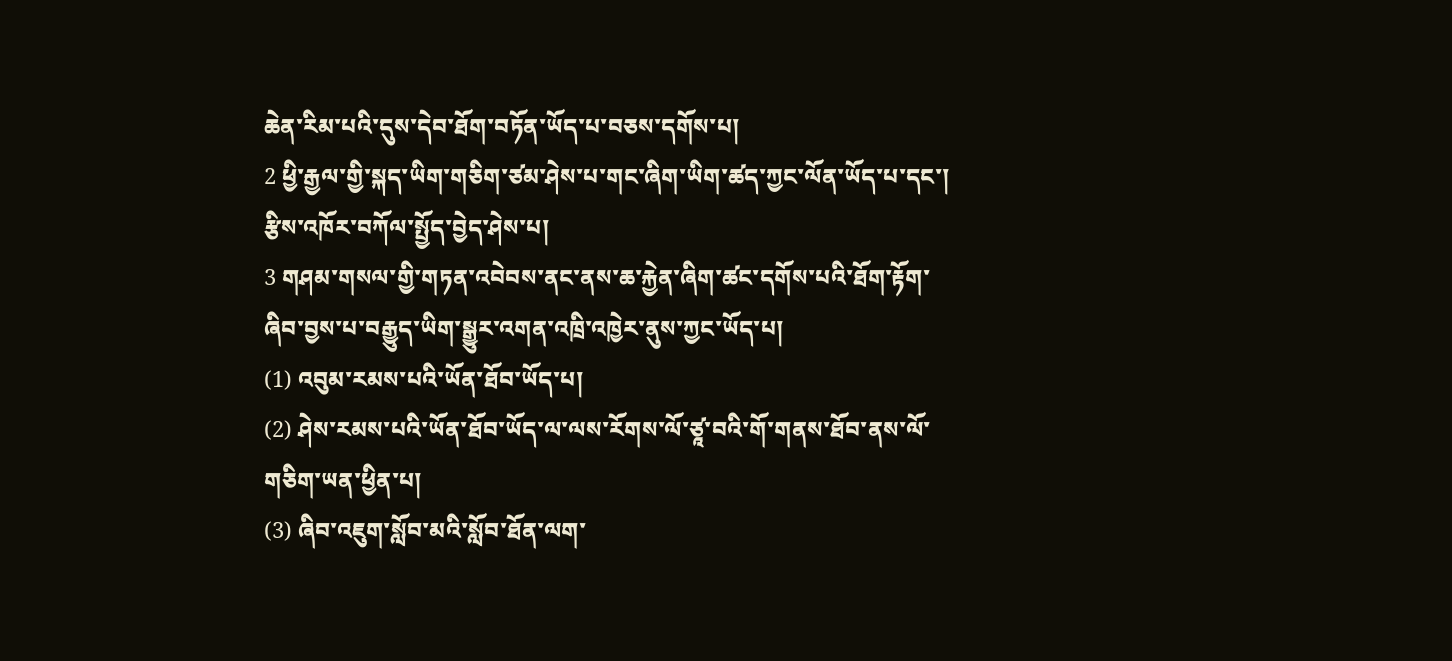ཆེན་རིམ་པའི་དུས་དེབ་ཐོག་བཏོན་ཡོད་པ་བཅས་དགོས་པ།
2 ཕྱི་རྒྱལ་གྱི་སྐད་ཡིག་གཅིག་ཙམ་ཤེས་པ་གང་ཞིག་ཡིག་ཚད་ཀྱང་ལོན་ཡོད་པ་དང་།
རྩིས་འཁོར་བཀོལ་སྤྱོད་བྱེད་ཤེས་པ།
3 གཤམ་གསལ་གྱི་གཏན་འབེབས་ནང་ནས་ཆ་རྐྱེན་ཞིག་ཚང་དགོས་པའི་ཐོག་རྟོག་ཞིབ་བྱས་པ་བརྒྱུད་ཡིག་སྒྱུར་འགན་འཁྲི་འཁྱེར་ནུས་ཀྱང་ཡོད་པ།
(1) འབུམ་རམས་པའི་ཡོན་ཐོབ་ཡོད་པ།
(2) ཤེས་རམས་པའི་ཡོན་ཐོབ་ཡོད་ལ་ལས་རོགས་ལོ་ཙཱ་བའི་གོ་གནས་ཐོབ་ནས་ལོ་གཅིག་ཡན་ཕྱིན་པ།
(3) ཞིབ་འཇུག་སློབ་མའི་སློབ་ཐོན་ལག་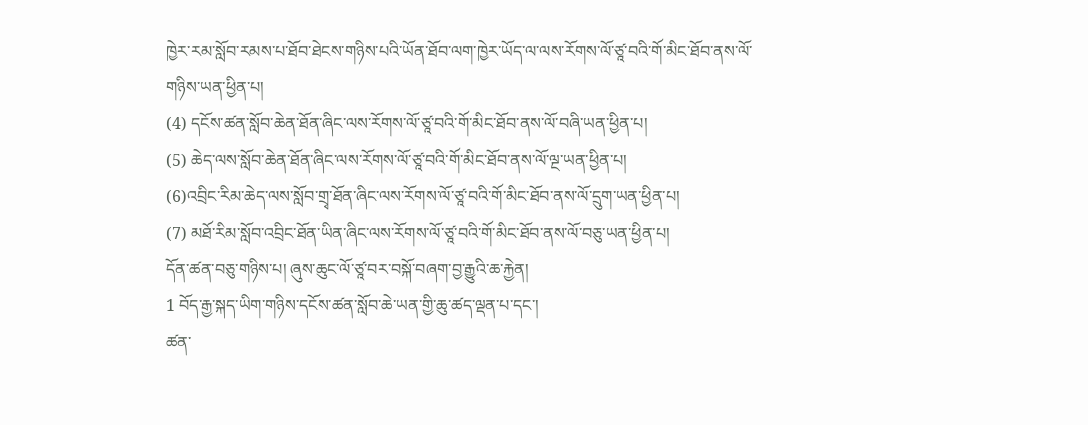ཁྱེར་རམ་སློབ་རམས་པ་ཐོབ་ཐེངས་གཉིས་པའི་ཡོན་ཐོབ་ལག་ཁྱེར་ཡོད་ལ་ལས་རོགས་ལོ་ཙཱ་བའི་གོ་མིང་ཐོབ་ནས་ལོ་གཉིས་ཡན་ཕྱིན་པ།
(4) དངོས་ཚན་སློབ་ཆེན་ཐོན་ཞིང་ལས་རོགས་ལོ་ཙཱ་བའི་གོ་མིང་ཐོབ་ནས་ལོ་བཞི་ཡན་ཕྱིན་པ།
(5) ཆེད་ལས་སློབ་ཆེན་ཐོན་ཞིང་ལས་རོགས་ལོ་ཙཱ་བའི་གོ་མིང་ཐོབ་ནས་ལོ་ལྔ་ཡན་ཕྱིན་པ།
(6)འབྲིང་རིམ་ཆེད་ལས་སློབ་གྲྭ་ཐོན་ཞིང་ལས་རོགས་ལོ་ཙཱ་བའི་གོ་མིང་ཐོབ་ནས་ལོ་དྲུག་ཡན་ཕྱིན་པ།
(7) མཐོ་རིམ་སློབ་འབྲིང་ཐོན་ཡིན་ཞིང་ལས་རོགས་ལོ་ཙཱ་བའི་གོ་མིང་ཐོབ་ནས་ལོ་བཅུ་ཡན་ཕྱིན་པ།
དོན་ཚན་བཅུ་གཉིས་པ། ཞུས་ཆུང་ལོ་ཙཱ་བར་བསྐོ་བཞག་བྱ་རྒྱུའི་ཆ་རྐྱེན།
1 བོད་རྒྱ་སྐད་ཡིག་གཉིས་དངོས་ཚན་སློབ་ཆེ་ཡན་གྱི་ཆུ་ཚད་ལྡན་པ་དང་།
ཚན་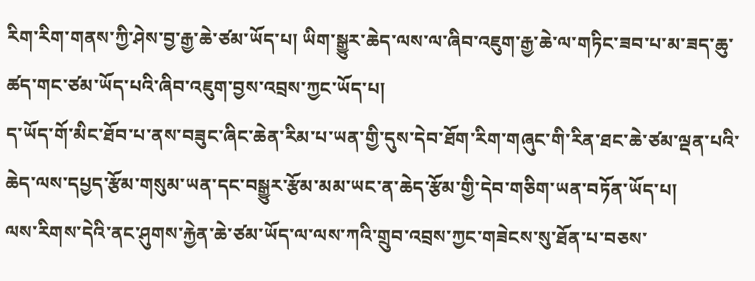རིག་རིག་གནས་ཀྱི་ཤེས་བྱ་རྒྱ་ཆེ་ཙམ་ཡོད་པ། ཡིག་སྒྱུར་ཆེད་ལས་ལ་ཞིབ་འཇུག་རྒྱ་ཆེ་ལ་གཏིང་ཟབ་པ་མ་ཟད་ཆུ་ཚད་གང་ཙམ་ཡོད་པའི་ཞིབ་འཇུག་བྱས་འབྲས་ཀྱང་ཡོད་པ།
ད་ཡོད་གོ་མིང་ཐོབ་པ་ནས་བཟུང་ཞིང་ཆེན་རིམ་པ་ཡན་གྱི་དུས་དེབ་ཐོག་རིག་གཞུང་གི་རིན་ཐང་ཆེ་ཙམ་ལྡན་པའི་ཆེད་ལས་དཔྱད་རྩོམ་གསུམ་ཡན་དང་བསྒྱུར་རྩོམ་མམ་ཡང་ན་ཆེད་རྩོམ་གྱི་དེབ་གཅིག་ཡན་བཏོན་ཡོད་པ།
ལས་རིགས་དེའི་ནང་ཤུགས་རྐྱེན་ཆེ་ཙམ་ཡོད་ལ་ལས་ཀའི་གྲུབ་འབྲས་ཀྱང་གཟེངས་སུ་ཐོན་པ་བཅས་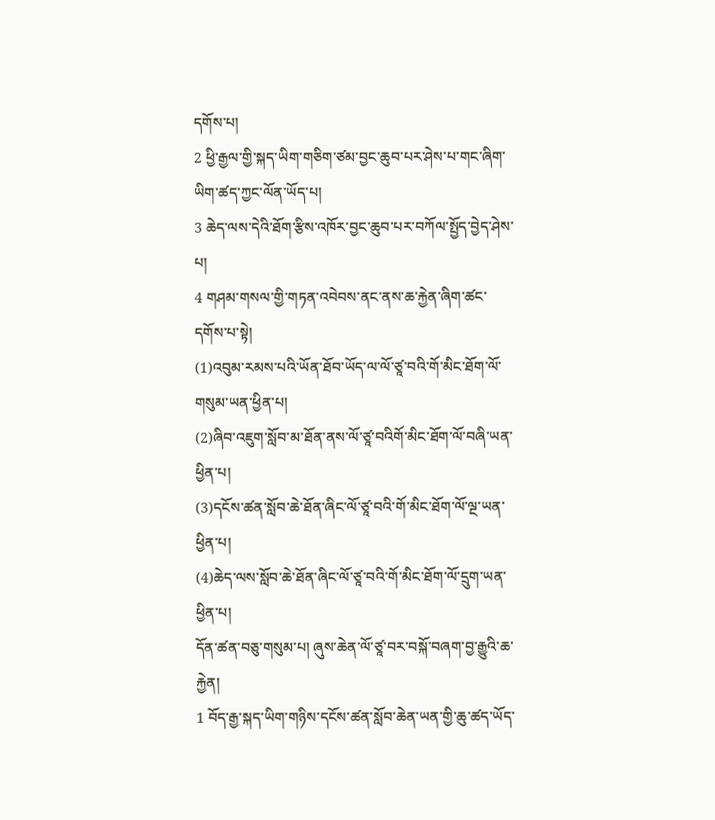དགོས་པ།
2 ཕྱི་རྒྱལ་གྱི་སྐད་ཡིག་གཅིག་ཙམ་བྱང་ཆུབ་པར་ཤེས་པ་གང་ཞིག་ཡིག་ཚད་ཀྱང་ལོན་ཡོད་པ།
3 ཆེད་ལས་དེའི་ཐོག་རྩིས་འཁོར་བྱང་ཆུབ་པར་བཀོལ་སྤྱོད་བྱེད་ཤེས་པ།
4 གཤམ་གསལ་གྱི་གཏན་འབེབས་ནང་ནས་ཆ་རྐྱེན་ཞིག་ཚང་དགོས་པ་སྟེ།
(1)འབུམ་རམས་པའི་ཡོན་ཐོབ་ཡོད་ལ་ལོ་ཙཱ་བའི་གོ་མིང་ཐོག་ལོ་གསུམ་ཡན་ཕྱིན་པ།
(2)ཞིབ་འཇུག་སློབ་མ་ཐོན་ནས་ལོ་ཙཱ་བའིགོ་མིང་ཐོག་ལོ་བཞི་ཡན་ཕྱིན་པ།
(3)དངོས་ཚན་སློབ་ཆེ་ཐོན་ཞིང་ལོ་ཙཱ་བའི་གོ་མིང་ཐོག་ལོ་ལྔ་ཡན་ཕྱིན་པ།
(4)ཆེད་ལས་སློབ་ཆེ་ཐོན་ཞིང་ལོ་ཙཱ་བའི་གོ་མིང་ཐོག་ལོ་དྲུག་ཡན་ཕྱིན་པ།
དོན་ཚན་བཅུ་གསུམ་པ། ཞུས་ཆེན་ལོ་ཙཱ་བར་བསྐོ་བཞག་བྱ་རྒྱུའི་ཆ་རྐྱེན།
1 བོད་རྒྱ་སྐད་ཡིག་གཉིས་དངོས་ཚན་སློབ་ཆེན་ཡན་གྱི་ཆུ་ཚད་ཡོད་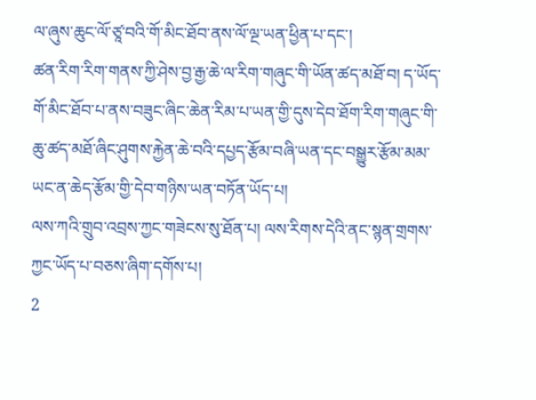ལ་ཞུས་ཆུང་ལོ་ཙཱ་བའི་གོ་མིང་ཐོབ་ནས་ལོ་ལྔ་ཡན་ཕྱིན་པ་དང་།
ཚན་རིག་རིག་གནས་ཀྱི་ཤེས་བྱ་རྒྱ་ཆེ་ལ་རིག་གཞུང་གི་ཡོན་ཚད་མཐོ་བ། ད་ཡོད་གོ་མིང་ཐོབ་པ་ནས་བཟུང་ཞིང་ཆེན་རིམ་པ་ཡན་གྱི་དུས་དེབ་ཐོག་རིག་གཞུང་གི་ཆུ་ཚད་མཐོ་ཞིང་ཤུགས་རྐྱེན་ཆེ་བའི་དཔྱད་རྩོམ་བཞི་ཡན་དང་བསྒྱུར་རྩོམ་མམ་ཡང་ན་ཆེད་རྩོམ་གྱི་དེབ་གཉིས་ཡན་བཏོན་ཡོད་པ།
ལས་ཀའི་གྲུབ་འབྲས་ཀྱང་གཟེངས་སུ་ཐོན་པ། ལས་རིགས་དེའི་ནང་སྙན་གྲགས་ཀྱང་ཡོད་པ་བཅས་ཞིག་དགོས་པ།
2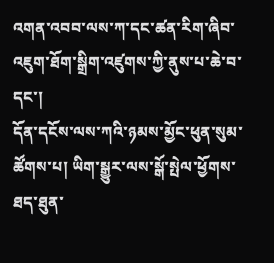འགན་འབབ་ལས་ཀ་དང་ཚན་རིག་ཞིབ་འཇུག་ཐོག་སྒྲིག་འཛུགས་ཀྱི་ནུས་པ་ཆེ་བ་དང་།
དོན་དངོས་ལས་ཀའི་ཉམས་མྱོང་ཕུན་སུམ་ཚོགས་པ། ཡིག་སྒྱུར་ལས་སྒོ་སྤེལ་ཕྱོགས་ཐད་ཐུན་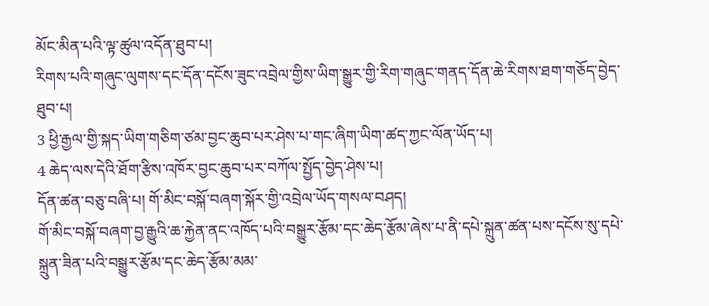མོང་མིན་པའི་ལྟ་ཚུལ་འདོན་ཐུབ་པ།
རིགས་པའི་གཞུང་ལུགས་དང་དོན་དངོས་ཟུང་འབྲེལ་གྱིས་ཡིག་སྒྱུར་གྱི་རིག་གཞུང་གནད་དོན་ཆེ་རིགས་ཐག་གཅོད་བྱེད་ཐུབ་པ།
3 ཕྱི་རྒྱལ་གྱི་སྐད་ཡིག་གཅིག་ཙམ་བྱང་ཆུབ་པར་ཤེས་པ་གང་ཞིག་ཡིག་ཚད་ཀྱང་ལོན་ཡོད་པ།
4 ཆེད་ལས་དེའི་ཐོག་རྩིས་འཁོར་བྱང་ཆུབ་པར་བཀོལ་སྤྱོད་བྱེད་ཤེས་པ།
དོན་ཚན་བཅུ་བཞི་པ། གོ་མིང་བསྐོ་བཞག་སྐོར་གྱི་འབྲེལ་ཡོད་གསལ་བཤད།
གོ་མིང་བསྐོ་བཞག་བྱ་རྒྱུའི་ཆ་རྐྱེན་ནང་འཁོད་པའི་བསྒྱུར་རྩོམ་དང་ཆེད་རྩོམ་ཞེས་པ་ནི་དཔེ་སྐྲུན་ཚན་པས་དངོས་སུ་དཔེ་སྐྲུན་ཟིན་པའི་བསྒྱུར་རྩོམ་དང་ཆེད་རྩོམ་མམ་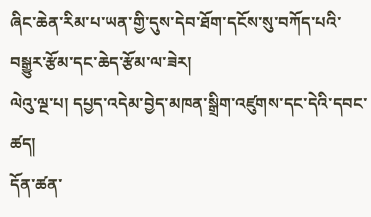ཞིང་ཆེན་རིམ་པ་ཡན་གྱི་དུས་དེབ་ཐོག་དངོས་སུ་བཀོད་པའི་བསྒྱུར་རྩོམ་དང་ཆེད་རྩོམ་ལ་ཟེར།
ལེའུ་ལྔ་པ། དཔྱད་འདེམ་བྱེད་མཁན་སྒྲིག་འཛུགས་དང་དེའི་དབང་ཚད།
དོན་ཚན་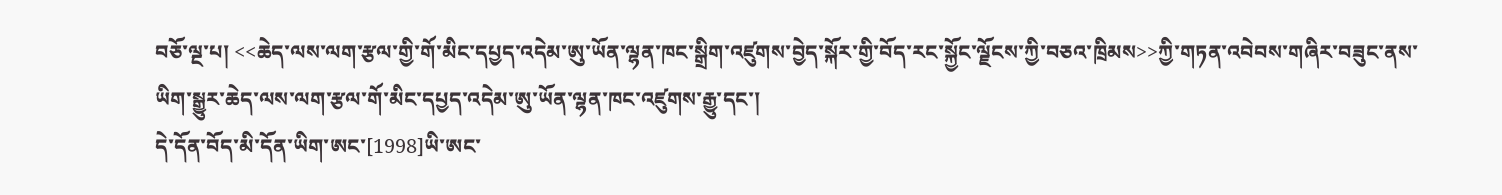བཅོ་ལྔ་པ། <<ཆེད་ལས་ལག་རྩལ་གྱི་གོ་མིང་དཔྱད་འདེམ་ཨུ་ཡོན་ལྷན་ཁང་སྒྲིག་འཛུགས་བྱེད་སྐོར་གྱི་བོད་རང་སྐྱོང་ལྗོངས་ཀྱི་བཅའ་ཁྲིམས>>ཀྱི་གཏན་འབེབས་གཞིར་བཟུང་ནས་ཡིག་སྒྱུར་ཆེད་ལས་ལག་རྩལ་གོ་མིང་དཔྱད་འདེམ་ཨུ་ཡོན་ལྷན་ཁང་འཛུགས་རྒྱུ་དང་།
དེ་དོན་བོད་མི་དོན་ཡིག་ཨང་[1998]ཡི་ཨང་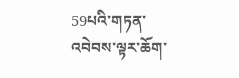59པའི་གཏན་འབེབས་ལྟར་ཆོག་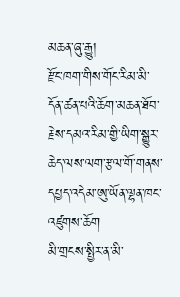མཆན་ཞུ་རྒྱུ།
རྫོང་ཁག་གིས་གོང་རིམ་མི་དོན་ཚན་པའི་ཆོག་མཆན་ཐོབ་རྗེས་དམའ་རིམ་གྱི་ཡིག་སྒྱུར་ཆེད་ལས་ལག་རྩལ་གོ་གནས་དཔྱད་འདེམ་ཨུ་ཡོན་ལྷན་ཁང་འཛུགས་ཆོག
མི་གྲངས་སྤྱིར་ན་མི་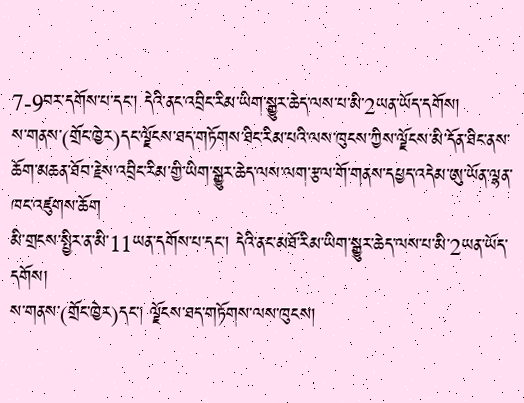7-9བར་དགོས་པ་དང་། དེའི་ནང་འབྲིང་རིམ་ཡིག་སྒྱུར་ཆེད་ལས་པ་མི་2ཡན་ཡོད་དགོས།
ས་གནས་(གྲོང་ཁྱེར)དང་ལྗོངས་ཐད་གཏོགས་ཐིང་རིམ་པའི་ལས་ཁུངས་ཀྱིས་ལྗོངས་མི་དོན་ཐིང་ནས་ཆོག་མཆན་ཐོབ་རྗེས་འབྲིང་རིམ་གྱི་ཡིག་སྒྱུར་ཆེད་ལས་ལག་རྩལ་གོ་གནས་དཔྱད་འདེམ་ཨུ་ཡོན་ལྷན་ཁང་འཛུགས་ཆོག
མི་གྲངས་སྤྱིར་ན་མི་11ཡན་དགོས་པ་དང་། དེའི་ནང་མཐོ་རིམ་ཡིག་སྒྱུར་ཆེད་ལས་པ་མི་2ཡན་ཡོད་དགོས།
ས་གནས་(གྲོང་ཁྱེར)དང་། ལྗོངས་ཐད་གཏོགས་ལས་ཁུངས།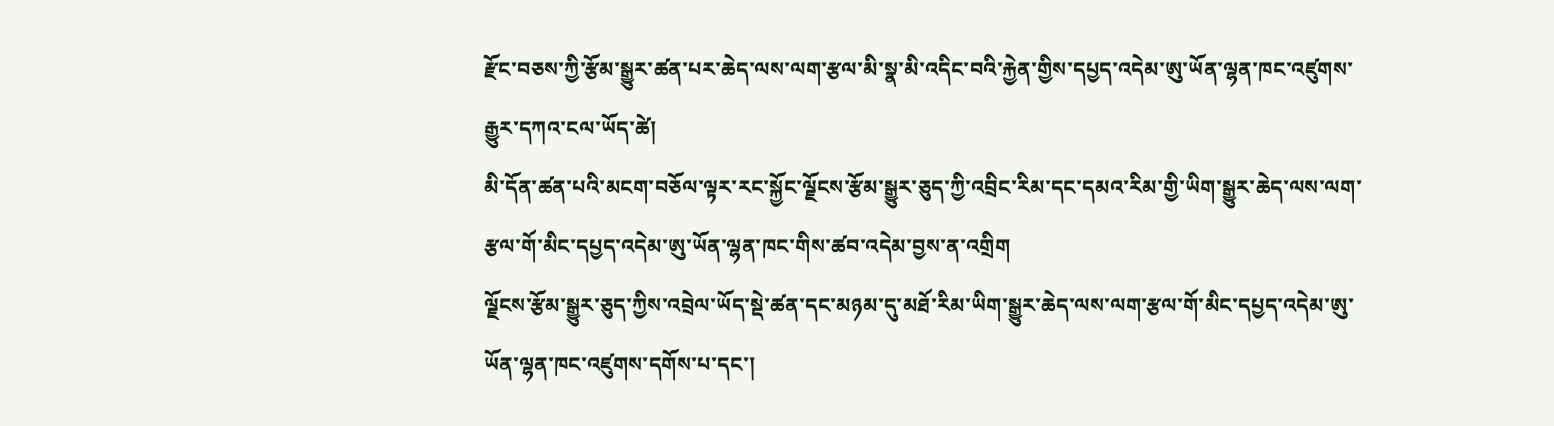རྫོང་བཅས་ཀྱི་རྩོམ་སྒྱུར་ཚན་པར་ཆེད་ལས་ལག་རྩལ་མི་སྣ་མི་འདིང་བའི་རྐྱེན་གྱིས་དཔྱད་འདེམ་ཨུ་ཡོན་ལྷན་ཁང་འཛུགས་རྒྱུར་དཀའ་ངལ་ཡོད་ཚེ།
མི་དོན་ཚན་པའི་མངག་བཅོལ་ལྟར་རང་སྐྱོང་ལྗོངས་རྩོམ་སྒྱུར་ཅུད་ཀྱི་འབྲིང་རིམ་དང་དམའ་རིམ་གྱི་ཡིག་སྒྱུར་ཆེད་ལས་ལག་རྩལ་གོ་མིང་དཔྱད་འདེམ་ཨུ་ཡོན་ལྷན་ཁང་གིས་ཚབ་འདེམ་བྱས་ན་འགྲིག
ལྗོངས་རྩོམ་སྒྱུར་ཅུད་ཀྱིས་འབྲེལ་ཡོད་སྡེ་ཚན་དང་མཉམ་དུ་མཐོ་རིམ་ཡིག་སྒྱུར་ཆེད་ལས་ལག་རྩལ་གོ་མིང་དཔྱད་འདེམ་ཨུ་ཡོན་ལྷན་ཁང་འཛུགས་དགོས་པ་དང་།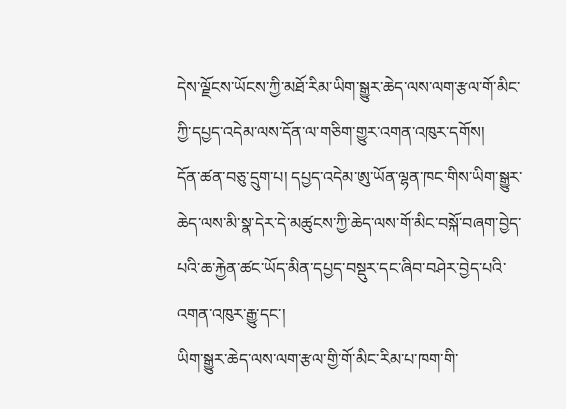དེས་ལྗོངས་ཡོངས་ཀྱི་མཐོ་རིམ་ཡིག་སྒྱུར་ཆེད་ལས་ལག་རྩལ་གོ་མིང་ཀྱི་དཔྱད་འདེམ་ལས་དོན་ལ་གཅིག་གྱུར་འགན་འཁུར་དགོས།
དོན་ཚན་བཅུ་དྲུག་པ། དཔྱད་འདེམ་ཨུ་ཡོན་ལྷན་ཁང་གིས་ཡིག་སྒྱུར་ཆེད་ལས་མི་སྣ་དེར་དེ་མཚུངས་ཀྱི་ཆེད་ལས་གོ་མིང་བསྐོ་བཞག་བྱེད་པའི་ཆ་རྐྱེན་ཚང་ཡོད་མིན་དཔྱད་བསྡུར་དང་ཞིབ་བཤེར་བྱེད་པའི་འགན་འཁུར་རྒྱུ་དང་།
ཡིག་སྒྱུར་ཆེད་ལས་ལག་རྩལ་གྱི་གོ་མིང་རིམ་པ་ཁག་གི་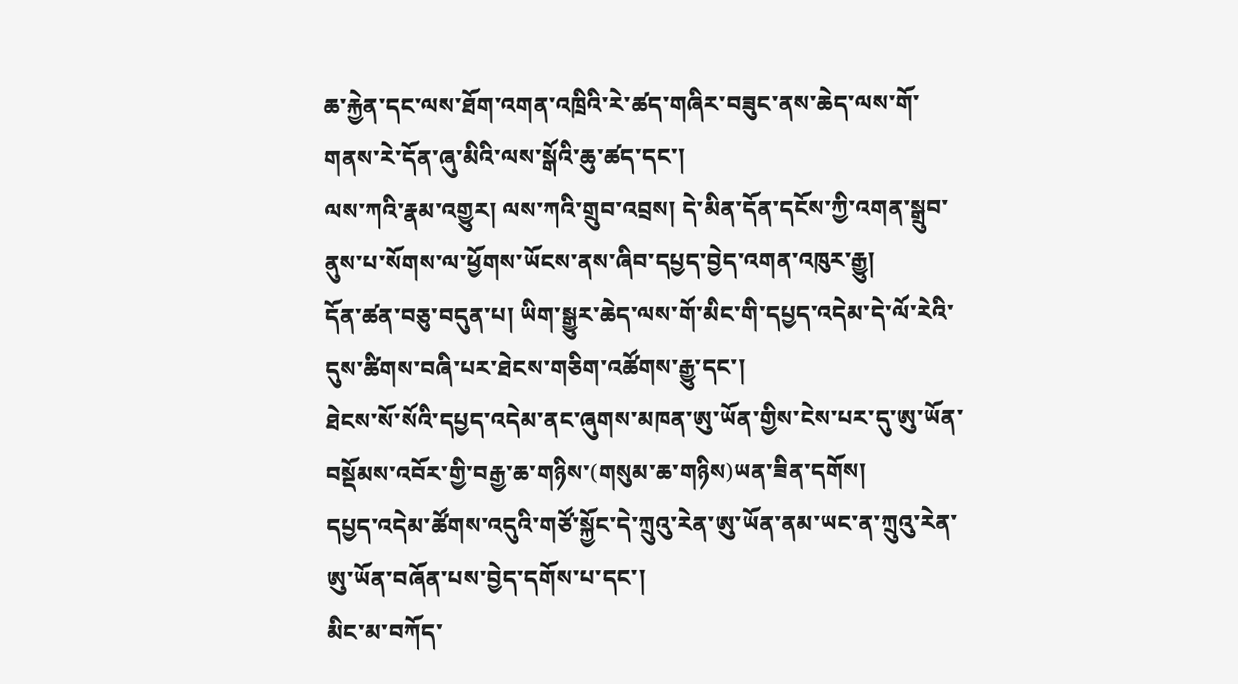ཆ་རྐྱེན་དང་ལས་ཐོག་འགན་འཁྲིའི་རེ་ཚད་གཞིར་བཟུང་ནས་ཆེད་ལས་གོ་གནས་རེ་དོན་ཞུ་མིའི་ལས་སྒོའི་ཆུ་ཚད་དང་།
ལས་ཀའི་རྣམ་འགྱུར། ལས་ཀའི་གྲུབ་འབྲས། དེ་མིན་དོན་དངོས་ཀྱི་འགན་སྒྲུབ་ནུས་པ་སོགས་ལ་ཕྱོགས་ཡོངས་ནས་ཞིབ་དཔྱད་བྱེད་འགན་འཁུར་རྒྱུ།
དོན་ཚན་བཅུ་བདུན་པ། ཡིག་སྒྱུར་ཆེད་ལས་གོ་མིང་གི་དཔྱད་འདེམ་དེ་ལོ་རེའི་དུས་ཚིགས་བཞི་པར་ཐེངས་གཅིག་འཚོགས་རྒྱུ་དང་།
ཐེངས་སོ་སོའི་དཔྱད་འདེམ་ནང་ཞུགས་མཁན་ཨུ་ཡོན་གྱིས་ངེས་པར་དུ་ཨུ་ཡོན་བསྡོམས་འབོར་གྱི་བརྒྱ་ཆ་གཉིས་(གསུམ་ཆ་གཉིས)ཡན་ཟིན་དགོས།
དཔྱད་འདེམ་ཚོགས་འདུའི་གཙོ་སྐྱོང་དེ་ཀྲུའུ་རེན་ཨུ་ཡོན་ནམ་ཡང་ན་ཀྲུའུ་རེན་ཨུ་ཡོན་བཞོན་པས་བྱེད་དགོས་པ་དང་།
མིང་མ་བཀོད་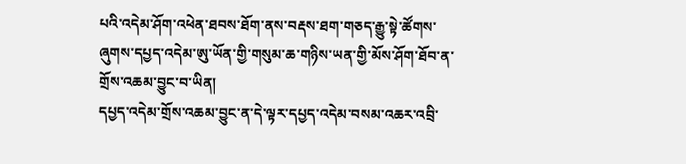པའི་འདེམ་ཤོག་འཕེན་ཐབས་ཐོག་ནས་བརྡས་ཐག་གཅད་རྒྱུ་སྟེ་ཚོགས་ཞུགས་དཔྱད་འདེམ་ཨུ་ཡོན་གྱི་གསུམ་ཆ་གཉིས་ཡན་གྱི་མོས་ཤོག་ཐོབ་ན་གྲོས་འཆམ་བྱུང་བ་ཡིན།
དཔྱད་འདེམ་གྲོས་འཆམ་བྱུང་ན་དེ་ལྟར་དཔྱད་འདེམ་བསམ་འཆར་འབྲི་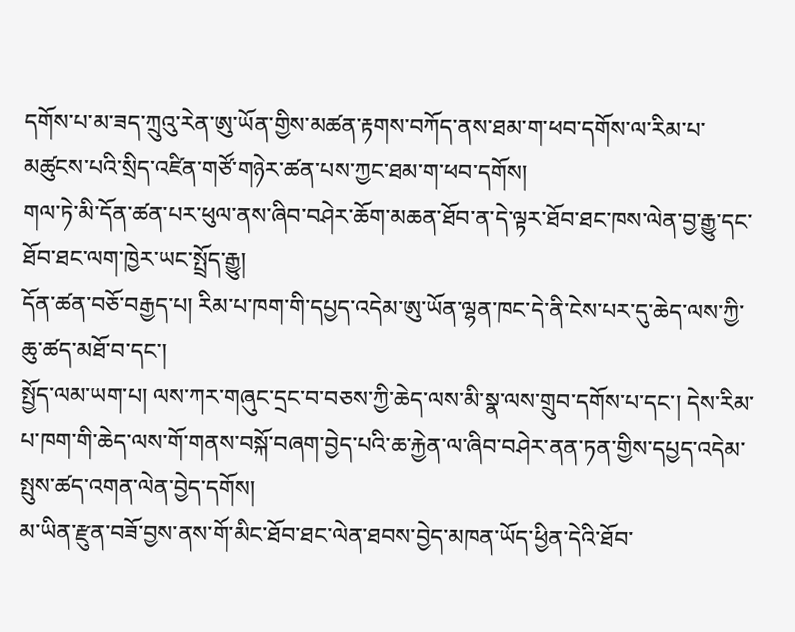དགོས་པ་མ་ཟད་ཀྲུའུ་རེན་ཨུ་ཡོན་གྱིས་མཚན་རྟགས་བཀོད་ནས་ཐམ་ག་ཕབ་དགོས་ལ་རིམ་པ་མཚུངས་པའི་སྲིད་འཛིན་གཙོ་གཉེར་ཚན་པས་ཀྱང་ཐམ་ག་ཕབ་དགོས།
གལ་ཏེ་མི་དོན་ཚན་པར་ཕུལ་ནས་ཞིབ་བཤེར་ཆོག་མཆན་ཐོབ་ན་དེ་ལྟར་ཐོབ་ཐང་ཁས་ལེན་བྱ་རྒྱུ་དང་ཐོབ་ཐང་ལག་ཁྱེར་ཡང་སྤྲོད་རྒྱུ།
དོན་ཚན་བཅོ་བརྒྱད་པ། རིམ་པ་ཁག་གི་དཔྱད་འདེམ་ཨུ་ཡོན་ལྷན་ཁང་དེ་ནི་ངེས་པར་དུ་ཆེད་ལས་ཀྱི་ཆུ་ཚད་མཐོ་བ་དང་།
སྤྱོད་ལམ་ཡག་པ། ལས་ཀར་གཞུང་དྲང་བ་བཅས་ཀྱི་ཆེད་ལས་མི་སྣ་ལས་གྲུབ་དགོས་པ་དང་། དེས་རིམ་པ་ཁག་གི་ཆེད་ལས་གོ་གནས་བསྐོ་བཞག་བྱེད་པའི་ཆ་རྐྱེན་ལ་ཞིབ་བཤེར་ནན་ཏན་གྱིས་དཔྱད་འདེམ་སྤུས་ཚད་འགན་ལེན་བྱེད་དགོས།
མ་ཡིན་རྫུན་བཟོ་བྱས་ནས་གོ་མིང་ཐོབ་ཐང་ལེན་ཐབས་བྱེད་མཁན་ཡོད་ཕྱིན་དེའི་ཐོབ་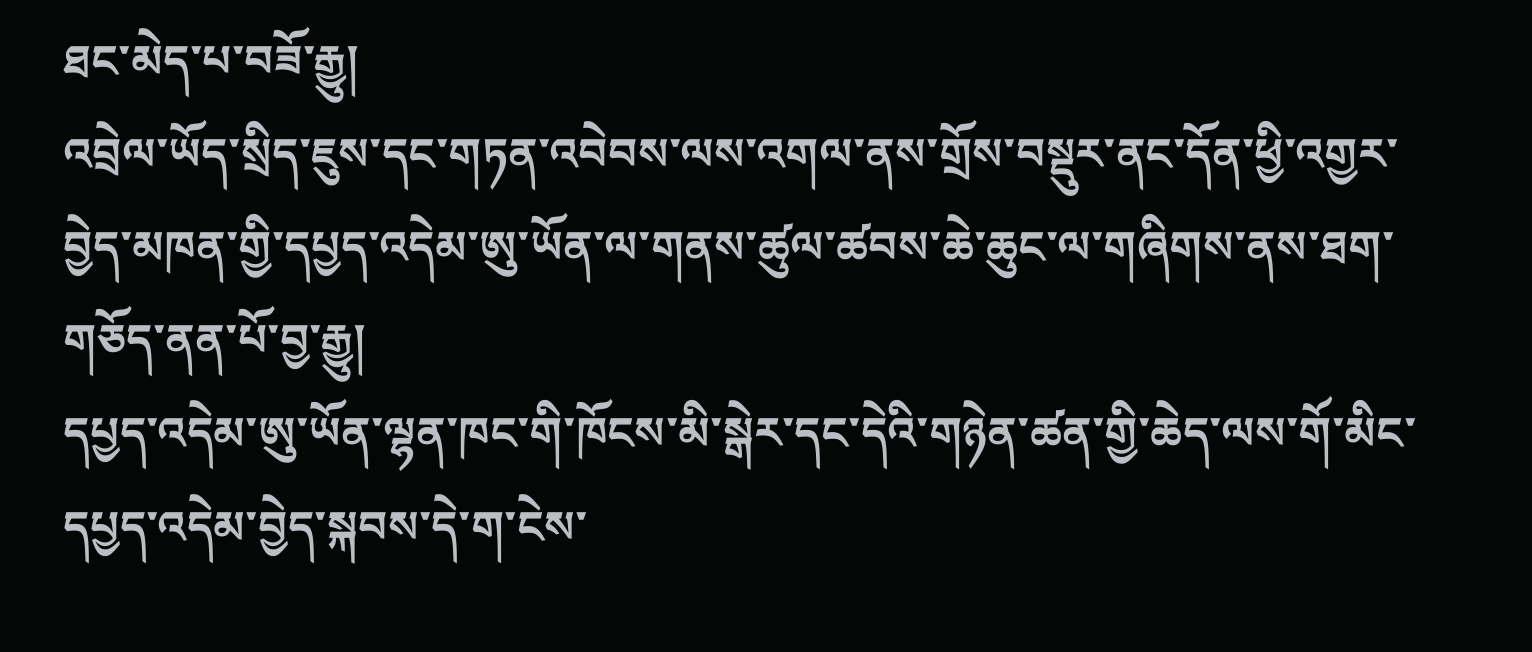ཐང་མེད་པ་བཟོ་རྒྱུ།
འབྲེལ་ཡོད་སྲིད་ཇུས་དང་གཏན་འབེབས་ལས་འགལ་ནས་གྲོས་བསྡུར་ནང་དོན་ཕྱི་འགྱར་བྱེད་མཁན་གྱི་དཔྱད་འདེམ་ཨུ་ཡོན་ལ་གནས་ཚུལ་ཚབས་ཆེ་ཆུང་ལ་གཞིགས་ནས་ཐག་གཅོད་ནན་པོ་བྱ་རྒྱུ།
དཔྱད་འདེམ་ཨུ་ཡོན་ལྷན་ཁང་གི་ཁོངས་མི་སྒེར་དང་དེའི་གཉེན་ཚན་གྱི་ཆེད་ལས་གོ་མིང་དཔྱད་འདེམ་བྱེད་སྐབས་དེ་ག་ངེས་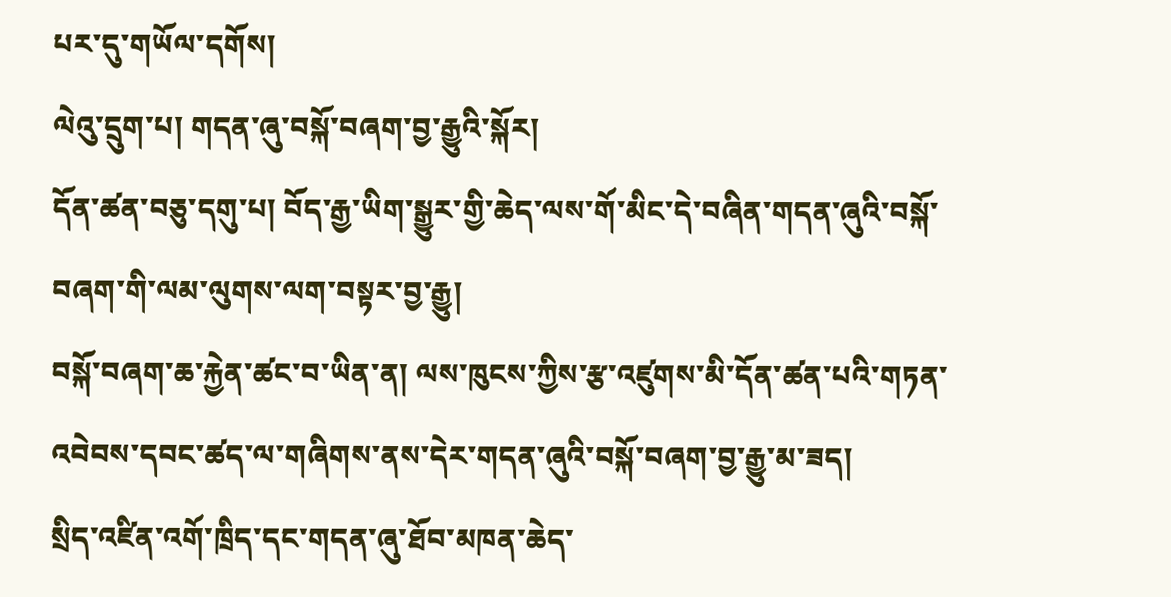པར་དུ་གཡོལ་དགོས།
ལེའུ་དྲུག་པ། གདན་ཞུ་བསྐོ་བཞག་བྱ་རྒྱུའི་སྐོར།
དོན་ཚན་བཅུ་དགུ་པ། བོད་རྒྱ་ཡིག་སྒྱུར་གྱི་ཆེད་ལས་གོ་མིང་དེ་བཞིན་གདན་ཞུའི་བསྐོ་བཞག་གི་ལམ་ལུགས་ལག་བསྟར་བྱ་རྒྱུ།
བསྐོ་བཞག་ཆ་རྐྱེན་ཚང་བ་ཡིན་ན། ལས་ཁུངས་ཀྱིས་རྩ་འཛུགས་མི་དོན་ཚན་པའི་གཏན་འབེབས་དབང་ཚད་ལ་གཞིགས་ནས་དེར་གདན་ཞུའི་བསྐོ་བཞག་བྱ་རྒྱུ་མ་ཟད།
སྲིད་འཛིན་འགོ་ཁྲིད་དང་གདན་ཞུ་ཐོབ་མཁན་ཆེད་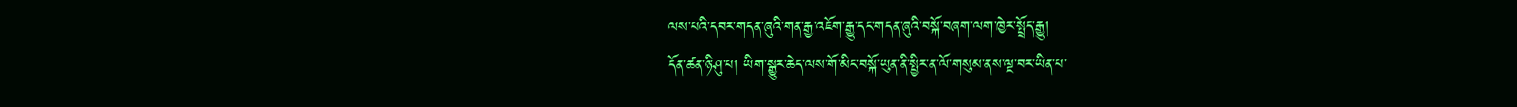ལས་པའི་དབར་གདན་ཞུའི་གན་རྒྱ་འཇོག་རྒྱུ་དང་གདན་ཞུའི་བསྐོ་བཞག་ལག་ཁྱེར་སྤྲོད་རྒྱུ།
དོན་ཚན་ཉི་ཤུ་པ། ཡིག་སྒྱུར་ཆེད་ལས་གོ་མིང་བསྐོ་ཡུན་ནི་སྤྱིར་ན་ལོ་གསུམ་ནས་ལྔ་བར་ཡིན་པ་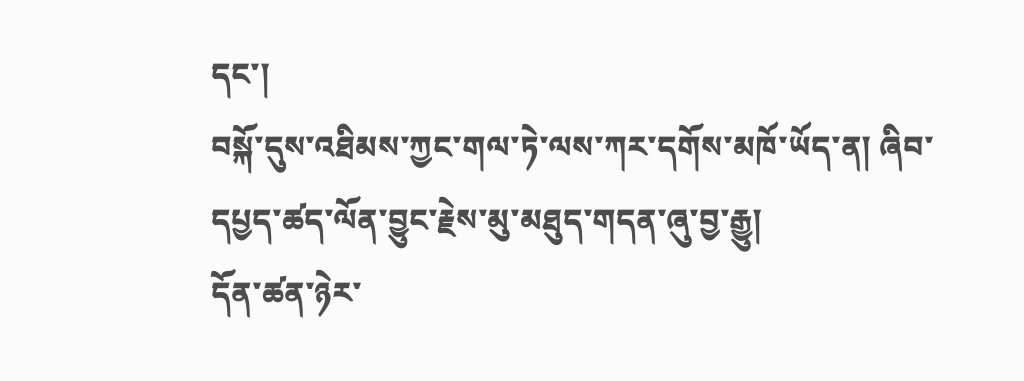དང་།
བསྐོ་དུས་འཐིམས་ཀྱང་གལ་ཏེ་ལས་ཀར་དགོས་མཁོ་ཡོད་ན། ཞིབ་དཔྱད་ཚད་ལོན་བྱུང་རྗེས་མུ་མཐུད་གདན་ཞུ་བྱ་རྒྱུ།
དོན་ཚན་ཉེར་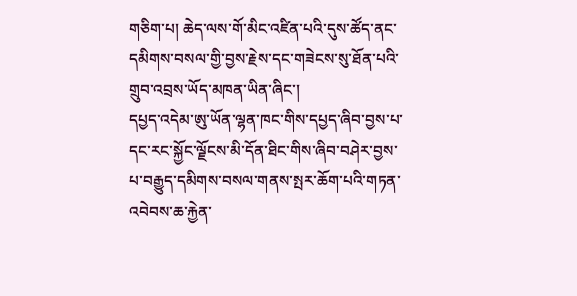གཅིག་པ། ཆེད་ལས་གོ་མིང་འཛིན་པའི་དུས་ཚོད་ནང་དམིགས་བསལ་གྱི་བྱས་རྗེས་དང་གཟེངས་སུ་ཐོན་པའི་གྲུབ་འབྲས་ཡོད་མཁན་ཡིན་ཞིང་།
དཔྱད་འདེམ་ཨུ་ཡོན་ལྷན་ཁང་གིས་དཔྱད་ཞིབ་བྱས་པ་དང་རང་སྐྱོང་ལྗོངས་མི་དོན་ཐིང་གིས་ཞིབ་བཤེར་བྱས་པ་བརྒྱུད་དམིགས་བསལ་གནས་སྤར་ཆོག་པའི་གཏན་འབེབས་ཆ་རྐྱེན་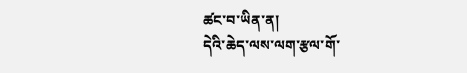ཚང་བ་ཡིན་ན།
དེའི་ཆེད་ལས་ལག་རྩལ་གོ་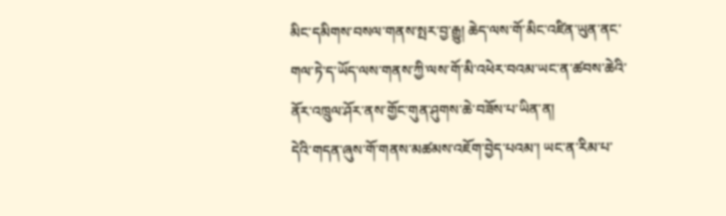མིང་དམིགས་བསལ་གནས་སྤར་བྱ་རྒྱུ། ཆེད་ལས་གོ་མིང་འཛིན་ཡུན་ནང་གལ་ཏེ་ད་ཡོད་ལས་གནས་ཀྱི་ལས་གོ་མི་འཕེར་བའམ་ཡང་ན་ཚབས་ཆེའི་ནོར་འཁྲུལ་ཤོར་ནས་གྱོང་གུན་ཤུགས་ཆེ་བཟོས་པ་ཡིན་ན།
དེའི་གདན་ཞུས་གོ་གནས་མཚམས་འཇོག་བྱེད་པའམ་། ཡང་ན་རིམ་པ་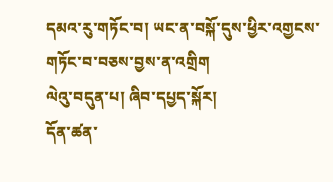དམའ་རུ་གཏོང་བ། ཡང་ན་བསྐོ་དུས་ཕྱིར་འགྱངས་གཏོང་བ་བཅས་བྱས་ན་འགྲིག
ལེའུ་བདུན་པ། ཞིབ་དཔྱད་སྐོར།
དོན་ཚན་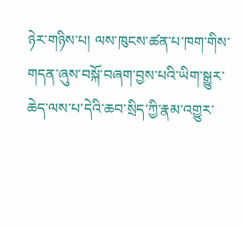ཉེར་གཉིས་པ། ལས་ཁུངས་ཚན་པ་ཁག་གིས་གདན་ཞུས་བསྐོ་བཞག་བྱས་པའི་ཡིག་སྒྱུར་ཆེད་ལས་པ་དེའི་ཆབ་སྲིད་ཀྱི་རྣམ་འགྱུར་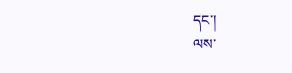དང་།
ལས་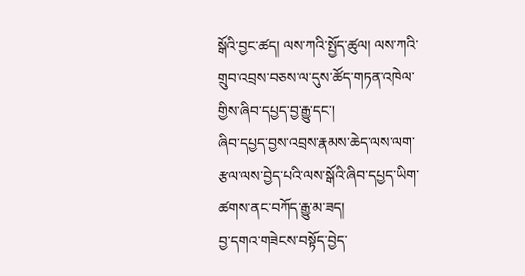སྒོའི་བྱང་ཚད། ལས་ཀའི་སྤྱོད་ཚུལ། ལས་ཀའི་གྲུབ་འབྲས་བཅས་ལ་དུས་ཚོད་གཏན་འཁེལ་གྱིས་ཞིབ་དཔྱད་བྱ་རྒྱུ་དང་།
ཞིབ་དཔྱད་བྱས་འབྲས་རྣམས་ཆེད་ལས་ལག་རྩལ་ལས་བྱེད་པའི་ལས་སྒོའི་ཞིབ་དཔྱད་ཡིག་ཚགས་ནང་བཀོད་རྒྱུ་མ་ཟད།
བྱ་དགའ་གཟེངས་བསྟོད་བྱེད་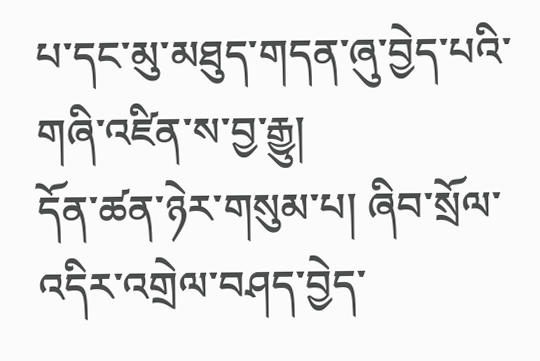པ་དང་མུ་མཐུད་གདན་ཞུ་བྱེད་པའི་གཞི་འཛིན་ས་བྱ་རྒྱུ།
དོན་ཚན་ཉེར་གསུམ་པ། ཞིབ་སྲོལ་འདིར་འགྲེལ་བཤད་བྱེད་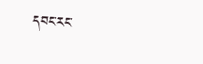དབང་རང་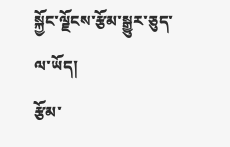སྐྱོང་ལྗོངས་རྩོམ་སྒྱུར་ཅུད་ལ་ཡོད།
རྩོམ་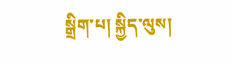སྒྲིག་པ། སྐྱིད་ལུས།